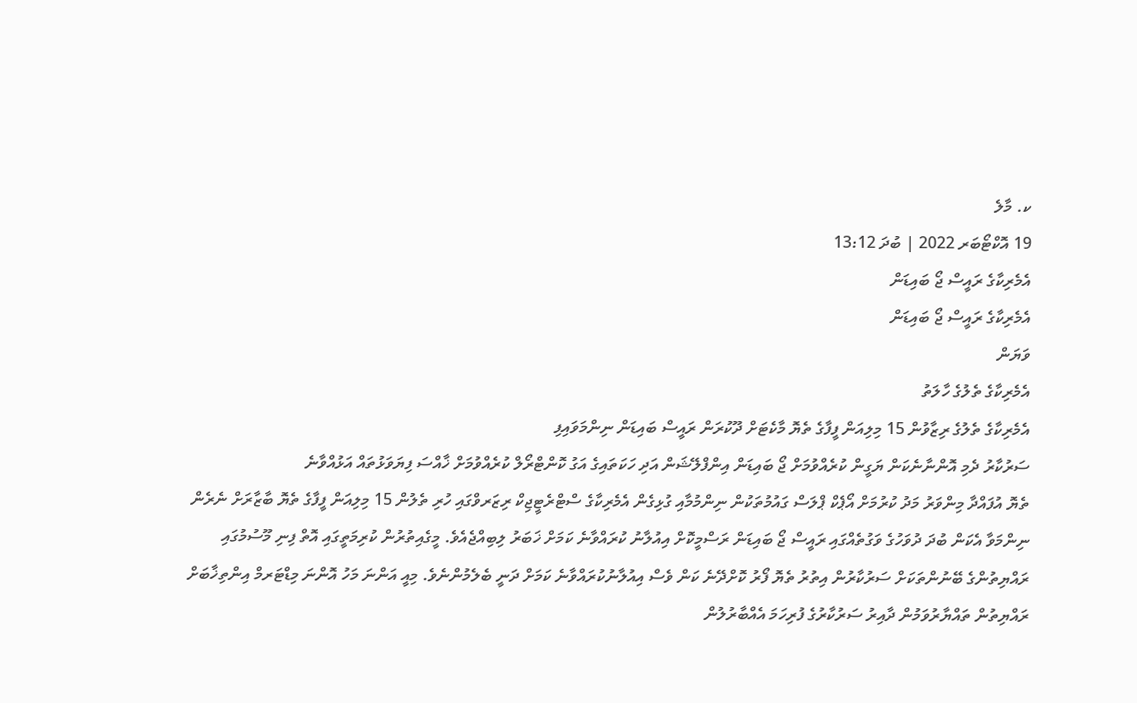ކ. މާލެ
19 އޮކްޓޯބަރ 2022 | ބުދަ 13:12
އެމެރިކާގެ ރައީސް ޖޯ ބައިޑަން
އެމެރިކާގެ ރައީސް ޖޯ ބައިޑަން
ވަޔަން
އެމެރިކާގެ ތެލުގެ ހާލަތު
އެމެރިކާގެ ތެލުގެ ރިޒާވުން 15 މިލިއަން ފީފާގެ ތެޔޮ މާކެޓަށް ދޫކުރަން ރައީސް ބައިޑަން ނިންމަވައިފި
ސަރުކާރު ދެމި އޮންނާނެކަން ޔަގީން ކުރެއްވުމަށް ޖޯ ބައިޑަން އިންފްލޭޝަން އަދި ހަކަތައިގެ އަގު ކޮންޓްރޯލް ކުރެއްވުމަށް ޚާއްސަ ފިޔަވަޅުތައް އަޅުއްވާނެ
ތެޔޮ އުފައްދާ މިންވަރު މަދު ކުރުމަށް އޯޕެކް ޕްލަސް ގައުމުތަކުން ނިންމުމާއި ގުޅިގެން އެމެރިކާގެ ސްޓްރެޓީޖިކް ރިޒަރވްގައި ހުރި ތެލުން 15 މިލިއަން ފީފާގެ ތެޔޮ ބާޒާރަށް ނެރެން ނިންމަވާ އެކަން ބުދަ ދުވަހުގެ ވަގުތެއްގައި ރައީސް ޖޯ ބައިޑަން ރަސްމީކޮށް އިއުލާނު ކުރައްވާނެ ކަމަށް ޚަބަރު ލިބިއްޖެއެވެ. މީގެއިތުރުން ކުރިމަތީގައި އޮތް ފިނި މޫސުމުގައި ރައްޔިތުންގެ ބޭނުންތަކަށް ސަރުކާރުން އިތުރު ތެޔޮ ފޯރު ކޮށްދޭނެ ކަން ވެސް އިއުލާނުކުރައްވާނެ ކަމަށް ދަނީ ބެލެމުންނެވެ. މިއީ އަންނަ މަހު އޮންނަ މިޑްޓަރމް އިންތިޚާބަށް ރައްޔިތުން ތައްޔާރުވަމުން ދާއިރު ސަރުކާރުގެ ފުރިހަމަ އެއްބާރުލުން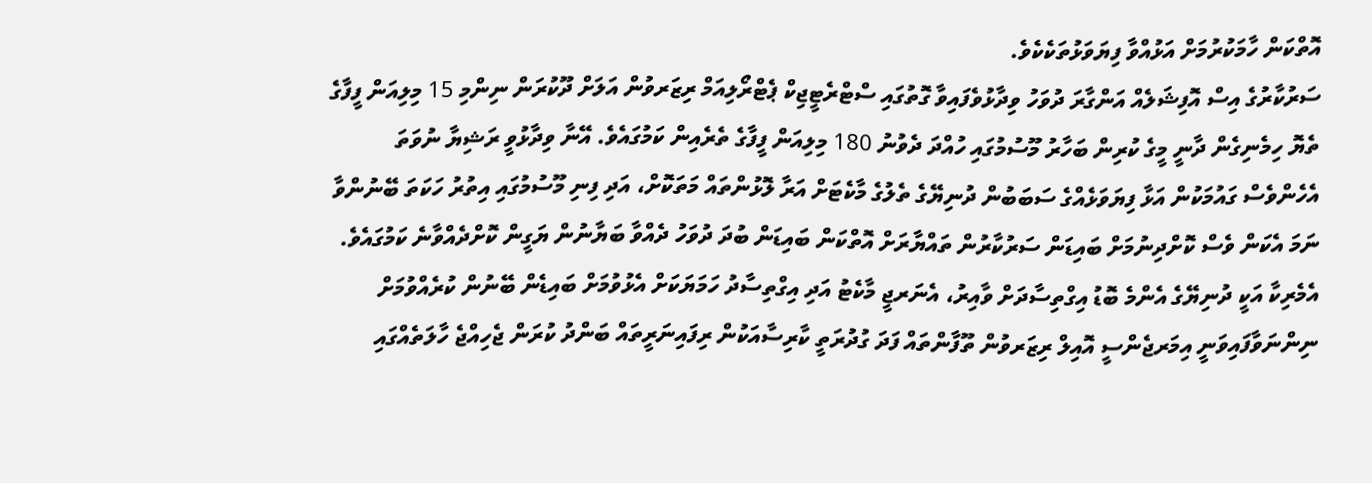އޮތްކަން ހާމަކުރުމަށް އަޅުއްވާ ފިޔަވަޅުތަކެކެވެ.
ސަރުކާރުގެ އިސް އޮފިޝަލެއް އަންގާރަ ދުވަހު ވިދާޅުވެފައިވާ ގޮތުގައި ސްޓްރެޓީޖިކް ޕެޓްރޯލިއަމް ރިޒަރވުން އަލަށް ދޫކުރަން ނިންމި 15 މިލިއަން ފީފާގެ ތެޔޮ ހިމެނިގެން ދާނީ މީގެ ކުރިން ބަހާރު މޫސުމުގައި ހުއްދަ ދެވުނު 180 މިލިއަން ފީފާގެ ތެރެއިން ކަމުގައެވެ. އޭނާ ވިދާޅުވީ ރަޝިޔާ ނުވަތަ އެހެންވެސް ގައުމަކުން އަޅާ ފިޔަވަޅެއްގެ ސަބަބުން ދުނިޔޭގެ ތެލުގެ މާކެޓަށް އަރާ ލޮޅުންތައް މަތަކޮށް، އަދި ފިނި މޫސުމުގައި އިތުރު ހަކަތަ ބޭނުންވާ ނަމަ އެކަން ވެސް ކޮށްދިނުމަށް ބައިޑަން ސަރުކާރުން ތައްޔާރަށް އޮތްކަން ބައިޑަން ބުދަ ދުވަހު ދެއްވާ ބަޔާނުން ޔަގީން ކޮށްދެއްވާނެ ކަމުގައެވެ.
އެމެރިކާ އަކީ ދުނިޔޭގެ އެންމެ ބޮޑު އިގްތިސާދަށް ވާއިރު، އެނަރޖީ މާކެޓު އަދި އިގްތިސާދު ހަމަޔަކަށް އެޅުވުމަށް ބައިޑެން ބޭނުން ކުރެއްވުމަށް ނިންނަވާފައިވަނީ އިމަރޖެންސީ އޮއިލް ރިޒަރވުން ތޫފާންތައް ފަދަ ގުދުރަތީ ކާރިސާއަކުން ރިފައިނަރީތައް ބަންދު ކުރަން ޖެހިއްޖެ ހާލަތެއްގައި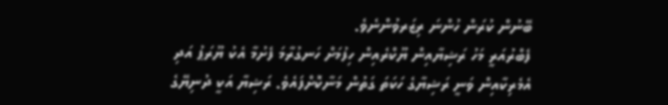ބޭނުން ކުރަން ހުންނަ ރިޒަރވުންނެވެ.
ފެބްރުއަރީ މަހު ރަޝިޔާއިން ޔޫކްރެއިން ހިފުމަށް ހަނގުރާމަ ފެށުމާ އެކު ޔޫރަޕު އަދި އެމެރިކާއިން ވަނީ ރަޝިޔާގެ ހަކަތަ ގަތުން މަނާކޮށްފައެވެ. ރަޝިޔާ އަކީ ދުނިޔޭގެ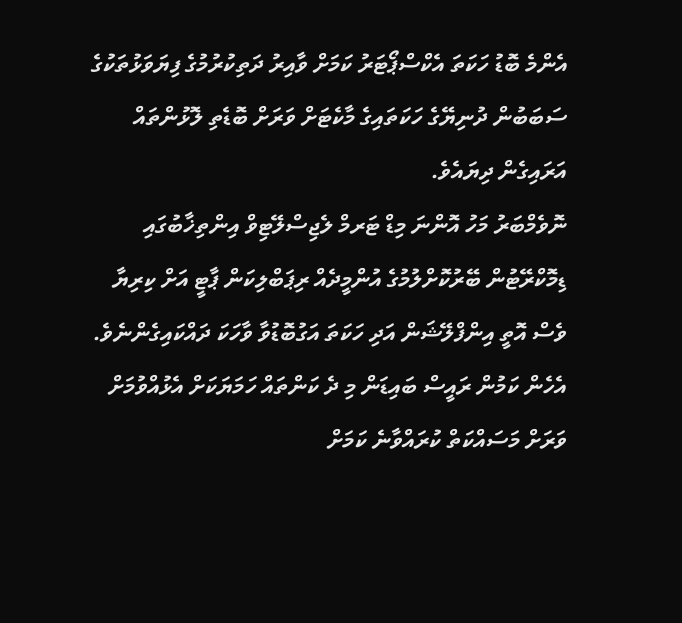އެންމެ ބޮޑު ހަކަތަ އެކްސްޕޯޓަރު ކަމަށް ވާއިރު ދަތިކުރުމުގެ ފިޔަވަޅުތަކުގެ ސަބަބުން ދުނިޔޭގެ ހަކަތައިގެ މާކެޓަށް ވަރަށް ބޮޑެތި ލޮޅުންތައް އަރައިގެން ދިޔައެވެ.
ނޮވެމްބަރު މަހު އޮންނަ މިޑް ޓަރމް ލެޖިސްލޭޓިވް އިންތިޚާބުގައި ޑިމޮކްރޭޓުން ބޭރުކޮށްލުމުގެ އުންމީދެއް ރިޕަބްލިކަން ޕާޓީ އަށް ކިރިޔާ ވެސް އޮތީ އިންފްލޭޝަން އަދި ހަކަތަ އަގުބޮޑުވާ ވާހަކަ ދައްކައިގެންނެވެ. އެހެން ކަމުން ރައީސް ބައިޑަން މި ދެ ކަންތައް ހަމަޔަކަށް އެޅުއްވުމަށް ވަރަށް މަސައްކަތް ކުރައްވާނެ ކަމަށް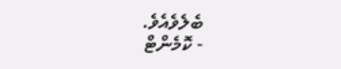ބެލެވެއެވެ.
- ކޮމެންޓް